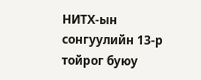НИТХ-ын сонгуулийн 13-р тойрог буюу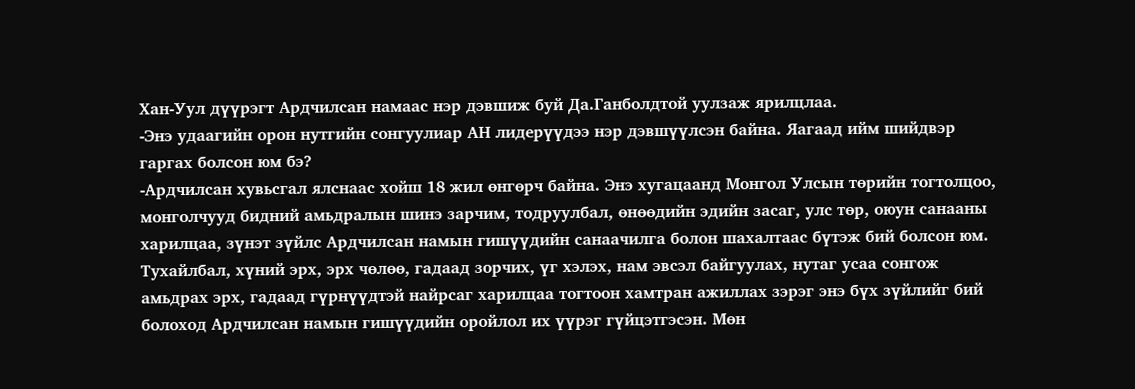Хан-Уул дүүрэгт Ардчилсан намаас нэр дэвшиж буй Да.Ганболдтой уулзаж ярилцлаа.
-Энэ удаагийн орон нутгийн сонгуулиар АН лидерүүдээ нэр дэвшүүлсэн байна. Яагаад ийм шийдвэр гаргах болсон юм бэ?
-Ардчилсан хувьсгал ялснаас хойш 18 жил өнгөрч байна. Энэ хугацаанд Монгол Улсын төрийн тогтолцоо, монголчууд бидний амьдралын шинэ зарчим, тодруулбал, өнөөдийн эдийн засаг, улс төр, оюун санааны харилцаа, зүнэт зүйлс Ардчилсан намын гишүүдийн санаачилга болон шахалтаас бүтэж бий болсон юм. Тухайлбал, хүний эрх, эрх чөлөө, гадаад зорчих, үг хэлэх, нам эвсэл байгуулах, нутаг усаа сонгож амьдрах эрх, гадаад гүрнүүдтэй найрсаг харилцаа тогтоон хамтран ажиллах зэрэг энэ бүх зүйлийг бий болоход Ардчилсан намын гишүүдийн оройлол их үүрэг гүйцэтгэсэн. Мөн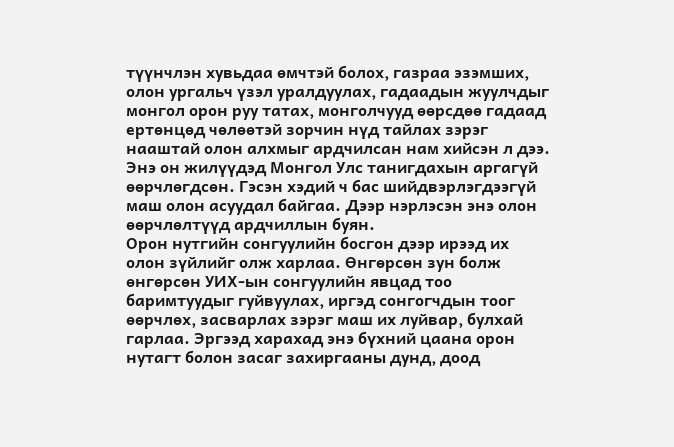түүнчлэн хувьдаа өмчтэй болох, газраа эзэмших, олон ургальч үзэл уралдуулах, гадаадын жуулчдыг монгол орон руу татах, монголчууд өөрсдөө гадаад ертөнцөд чөлөөтэй зорчин нүд тайлах зэрэг нааштай олон алхмыг ардчилсан нам хийсэн л дээ. Энэ он жилүүдэд Монгол Улс танигдахын аргагүй өөрчлөгдсөн. Гэсэн хэдий ч бас шийдвэрлэгдээгүй маш олон асуудал байгаа. Дээр нэрлэсэн энэ олон өөрчлөлтүүд ардчиллын буян.
Орон нутгийн сонгуулийн босгон дээр ирээд их олон зүйлийг олж харлаа. Өнгөрсөн зун болж өнгөрсөн УИХ-ын сонгуулийн явцад тоо баримтуудыг гуйвуулах, иргэд сонгогчдын тоог өөрчлөх, засварлах зэрэг маш их луйвар, булхай гарлаа. Эргээд харахад энэ бүхний цаана орон нутагт болон засаг захиргааны дунд, доод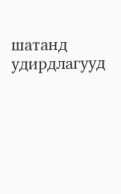шатанд удирдлагууд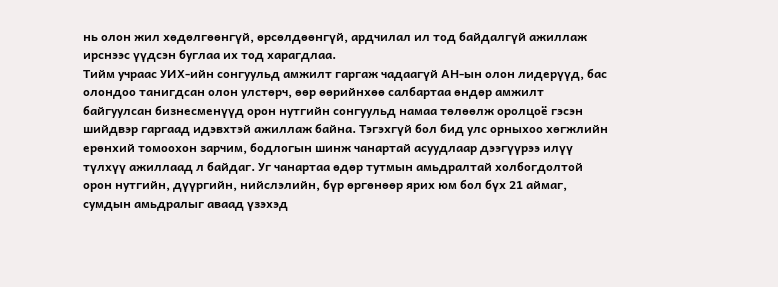нь олон жил хөдөлгөөнгүй, өрсөлдөөнгүй, ардчилал ил тод байдалгүй ажиллаж ирснээс үүдсэн буглаа их тод харагдлаа.
Тийм учраас УИХ-ийн сонгуульд амжилт гаргаж чадаагүй АН-ын олон лидерүүд, бас олондоо танигдсан олон улстөрч, өөр өөрийнхөө салбартаа өндөр амжилт байгуулсан бизнесменүүд орон нутгийн сонгуульд намаа төлөөлж оролцоё гэсэн шийдвэр гаргаад идэвхтэй ажиллаж байна. Тэгэхгүй бол бид улс орныхоо хөгжлийн ерөнхий томоохон зарчим, бодлогын шинж чанартай асуудлаар дээгүүрээ илүү түлхүү ажиллаад л байдаг. Уг чанартаа өдөр тутмын амьдралтай холбогдолтой орон нутгийн, дүүргийн, нийслэлийн, бүр өргөнөөр ярих юм бол бүх 21 аймаг, сумдын амьдралыг аваад үзэхэд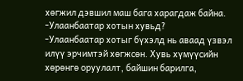хөгжил дэвшил маш бага харагдаж байна.
-Улаанбаатар хотын хувьд?
-Улаанбаатар хотыг бүхэлд нь аваад үзвэл илүү эрчимтэй хөгжсөн. Хувь хүмүүсийн хөрөнгө оруулалт, байшин барилга,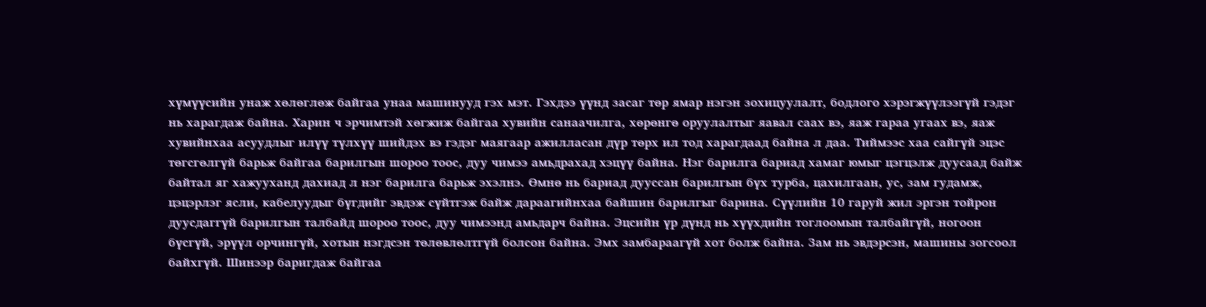хүмүүсийн унаж хөлөглөж байгаа унаа машинууд гэх мэт. Гэхдээ үүнд засаг төр ямар нэгэн зохицуулалт, бодлого хэрэгжүүлээгүй гэдэг нь харагдаж байна. Харин ч эрчимтэй хөгжиж байгаа хувийн санаачилга, хөрөнгө оруулалтыг яавал саах вэ, яаж гараа угаах вэ, яаж хувийнхаа асуудлыг илүү түлхүү шийдэх вэ гэдэг маягаар ажилласан дүр төрх ил тод харагдаад байна л даа. Тиймээс хаа сайгүй эцэс төгсгөлгүй барьж байгаа барилгын шороо тоос, дуу чимээ амьдрахад хэцүү байна. Нэг барилга бариад хамаг юмыг цэгцэлж дуусаад байж байтал яг хажууханд дахиад л нэг барилга барьж эхэлнэ. Өмнө нь бариад дууссан барилгын бүх турба, цахилгаан, ус, зам гудамж, цэцэрлэг ясли, кабелуудыг бүгдийг эвдэж сүйтгэж байж дараагийнхаа байшин барилгыг барина. Сүүлийн 10 гаруй жил эргэн тойрон дуусдаггүй барилгын талбайд шороо тоос, дуу чимээнд амьдарч байна. Эцсийн үр дүнд нь хүүхдийн тоглоомын талбайгүй, ногоон бүсгүй, эрүүл орчингүй, хотын нэгдсэн төлөвлөлтгүй болсон байна. Эмх замбараагүй хот болж байна. Зам нь эвдэрсэн, машины зогсоол байхгүй. Шинээр баригдаж байгаа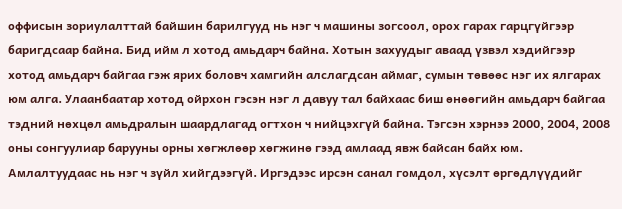оффисын зориулалттай байшин барилгууд нь нэг ч машины зогсоол, орох гарах гарцгүйгээр баригдсаар байна. Бид ийм л хотод амьдарч байна. Хотын захуудыг аваад үзвэл хэдийгээр хотод амьдарч байгаа гэж ярих боловч хамгийн алслагдсан аймаг, сумын төвөөс нэг их ялгарах юм алга. Улаанбаатар хотод ойрхон гэсэн нэг л давуу тал байхаас биш өнөөгийн амьдарч байгаа тэдний нөхцөл амьдралын шаардлагад огтхон ч нийцэхгүй байна. Тэгсэн хэрнээ 2000, 2004, 2008 оны сонгуулиар барууны орны хөгжлөөр хөгжинө гээд амлаад явж байсан байх юм. Амлалтуудаас нь нэг ч зүйл хийгдээгүй. Иргэдээс ирсэн санал гомдол, хүсэлт өргөдлүүдийг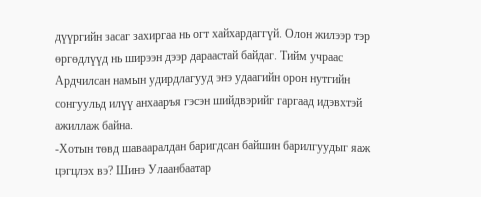дүүргийн засаг захиргаа нь огт хайхардаггүй. Олон жилээр тэр өргөдлүүд нь ширээн дээр дараастай байдаг. Тийм учраас Ардчилсан намын удирдлагууд энэ удаагийн орон нутгийн сонгуульд илүү анхааръя гэсэн шийдвэрийг гаргаад идэвхтэй ажиллаж байна.
-Хотын төвд шавааралдан баригдсан байшин барилгуудыг яаж цэгцлэх вэ? Шинэ Улаанбаатар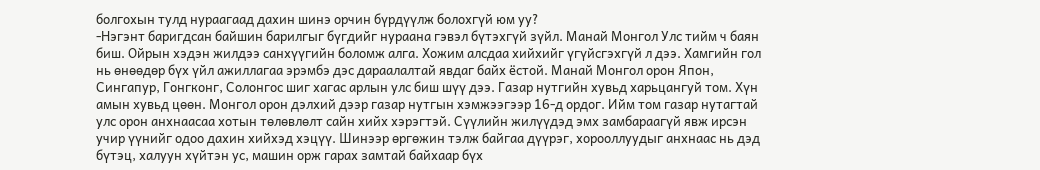болгохын тулд нураагаад дахин шинэ орчин бүрдүүлж болохгүй юм уу?
-Нэгэнт баригдсан байшин барилгыг бүгдийг нураана гэвэл бүтэхгүй зүйл. Манай Монгол Улс тийм ч баян биш. Ойрын хэдэн жилдээ санхүүгийн боломж алга. Хожим алсдаа хийхийг үгүйсгэхгүй л дээ. Хамгийн гол нь өнөөдөр бүх үйл ажиллагаа эрэмбэ дэс дараалалтай явдаг байх ёстой. Манай Монгол орон Япон, Сингапур, Гонгконг, Солонгос шиг хагас арлын улс биш шүү дээ. Газар нутгийн хувьд харьцангуй том. Хүн амын хувьд цөөн. Монгол орон дэлхий дээр газар нутгын хэмжээгээр 16-д ордог. Ийм том газар нутагтай улс орон анхнаасаа хотын төлөвлөлт сайн хийх хэрэгтэй. Сүүлийн жилүүдэд эмх замбараагүй явж ирсэн учир үүнийг одоо дахин хийхэд хэцүү. Шинээр өргөжин тэлж байгаа дүүрэг, хорооллуудыг анхнаас нь дэд бүтэц, халуун хүйтэн ус, машин орж гарах замтай байхаар бүх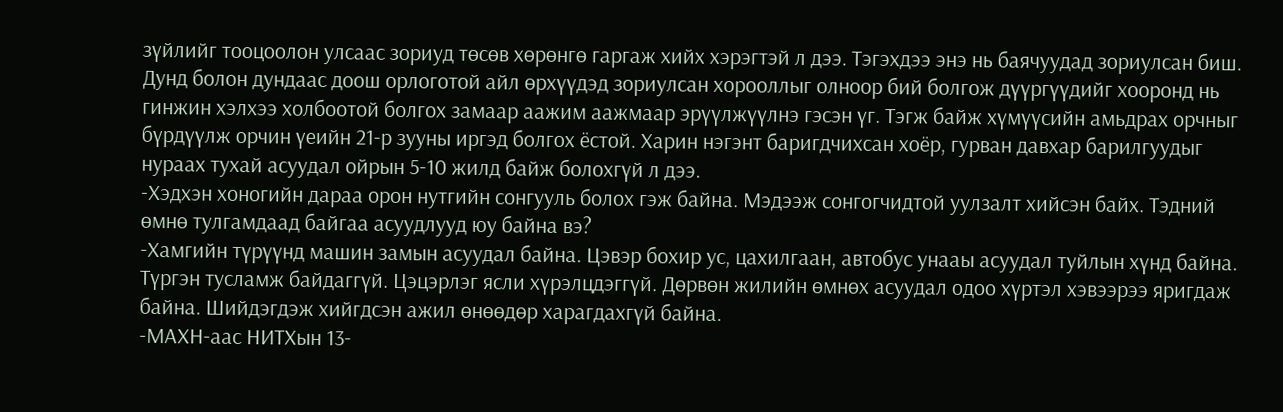зүйлийг тооцоолон улсаас зориуд төсөв хөрөнгө гаргаж хийх хэрэгтэй л дээ. Тэгэхдээ энэ нь баячуудад зориулсан биш. Дунд болон дундаас доош орлоготой айл өрхүүдэд зориулсан хорооллыг олноор бий болгож дүүргүүдийг хооронд нь гинжин хэлхээ холбоотой болгох замаар аажим аажмаар эрүүлжүүлнэ гэсэн үг. Тэгж байж хүмүүсийн амьдрах орчныг бүрдүүлж орчин үеийн 21-р зууны иргэд болгох ёстой. Харин нэгэнт баригдчихсан хоёр, гурван давхар барилгуудыг нураах тухай асуудал ойрын 5-10 жилд байж болохгүй л дээ.
-Хэдхэн хоногийн дараа орон нутгийн сонгууль болох гэж байна. Мэдээж сонгогчидтой уулзалт хийсэн байх. Тэдний өмнө тулгамдаад байгаа асуудлууд юу байна вэ?
-Хамгийн түрүүнд машин замын асуудал байна. Цэвэр бохир ус, цахилгаан, автобус унааы асуудал туйлын хүнд байна. Түргэн тусламж байдаггүй. Цэцэрлэг ясли хүрэлцдэггүй. Дөрвөн жилийн өмнөх асуудал одоо хүртэл хэвээрээ яригдаж байна. Шийдэгдэж хийгдсэн ажил өнөөдөр харагдахгүй байна.
-МАХН-аас НИТХын 13-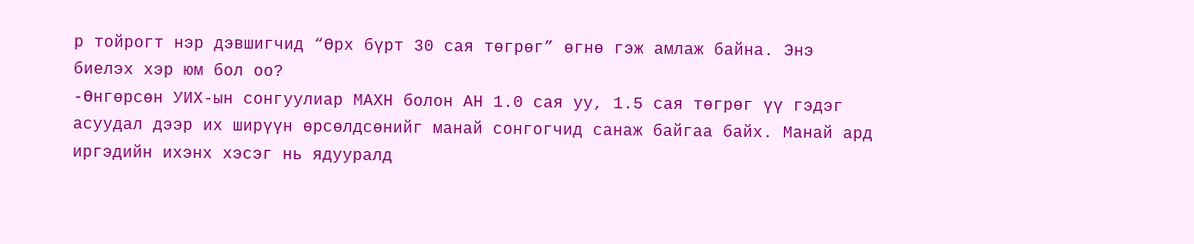р тойрогт нэр дэвшигчид “Өрх бүрт 30 сая төгрөг” өгнө гэж амлаж байна. Энэ биелэх хэр юм бол оо?
-Өнгөрсөн УИХ-ын сонгуулиар МАХН болон АН 1.0 сая уу, 1.5 сая төгрөг үү гэдэг асуудал дээр их ширүүн өрсөлдсөнийг манай сонгогчид санаж байгаа байх. Манай ард иргэдийн ихэнх хэсэг нь ядууралд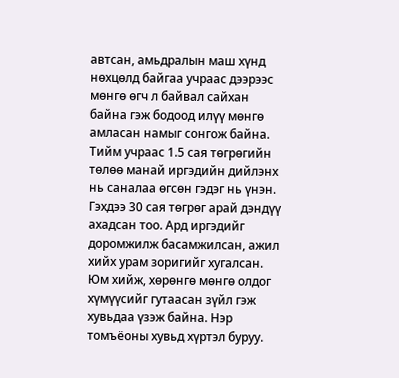автсан, амьдралын маш хүнд нөхцөлд байгаа учраас дээрээс мөнгө өгч л байвал сайхан байна гэж бодоод илүү мөнгө амласан намыг сонгож байна. Тийм учраас 1.5 сая төгрөгийн төлөө манай иргэдийн дийлэнх нь саналаа өгсөн гэдэг нь үнэн. Гэхдээ 30 сая төгрөг арай дэндүү ахадсан тоо. Ард иргэдийг доромжилж басамжилсан, ажил хийх урам зоригийг хугалсан. Юм хийж, хөрөнгө мөнгө олдог хүмүүсийг гутаасан зүйл гэж хувьдаа үзэж байна. Нэр томъёоны хувьд хүртэл буруу.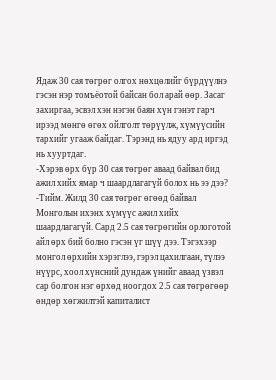Ядаж 30 сая төгрөг олгох нөхцөлийг бүрдүүлнэ гэсэн нэр томъёотой байсан бол арай өөр. Засаг захиргаа, эсвэл хэн нэгэн баян хүн гэнэт гарч ирээд мөнгө өгөх ойлголт төрүүлж, хүмүүсийн тархийг угааж байдаг. Тэрэнд нь ядуу ард иргэд нь хууртдаг.
-Хэрэв өрх бүр 30 сая төгрөг аваад байвал бид ажил хийх ямар ч шаардлагагүй болох нь ээ дээ?
-Тийм. Жилд 30 сая төгрөг өгөөд байвал Монголын ихэнх хүмүүс ажил хийх шаардлагагүй. Сард 2.5 сая төгрөгийн орлоготой айл өрх бий болно гэсэн үг шүү дээ. Тэгэхээр монгол өрхийн хэрэглээ, гэрэл цахилгаан, түлээ нүүрс, хоол хүнсний дундаж үнийг аваад үзвэл сар болгон нэг өрхөд ноогдох 2.5 сая төгрөгөөр өндөр хөгжилтэй капиталист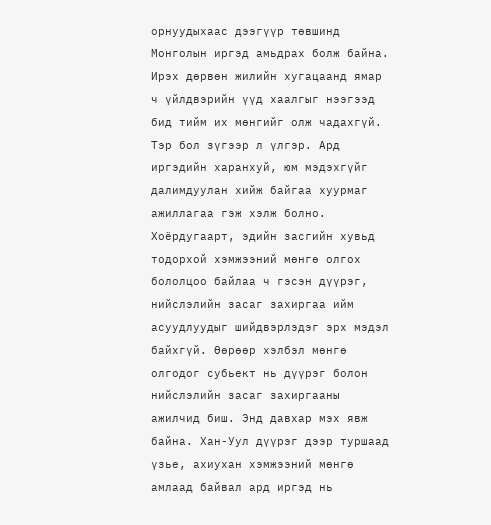орнуудыхаас дээгүүр төвшинд Монголын иргэд амьдрах болж байна. Ирэх дөрвөн жилийн хугацаанд ямар ч үйлдвэрийн үүд хаалгыг нээгээд бид тийм их мөнгийг олж чадахгүй. Тэр бол зүгээр л үлгэр. Ард иргэдийн харанхуй, юм мэдэхгүйг далимдуулан хийж байгаа хуурмаг ажиллагаа гэж хэлж болно. Хоёрдугаарт, эдийн засгийн хувьд тодорхой хэмжээний мөнгө олгох бололцоо байлаа ч гэсэн дүүрэг, нийслэлийн засаг захиргаа ийм асуудлуудыг шийдвэрлэдэг эрх мэдэл байхгүй. Өөрөөр хэлбэл мөнгө олгодог субьект нь дүүрэг болон нийслэлийн засаг захиргааны ажилчид биш. Энд давхар мэх явж байна. Хан-Уул дүүрэг дээр туршаад үзье, ахиухан хэмжээний мөнгө амлаад байвал ард иргэд нь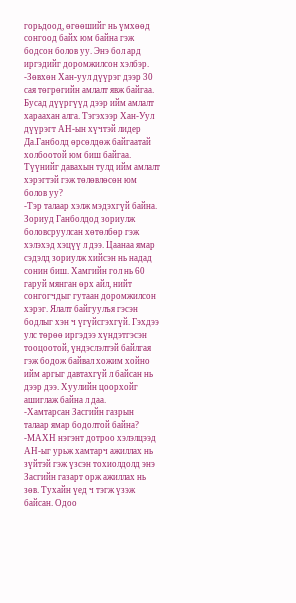горьдоод, өгөөшийг нь үмхөөд сонгоод байх юм байна гэж бодсон болов уу. Энэ бол ард иргэдийг доромжилсон хэлбэр.
-Зөвхөн Хан-уул дүүрэг дээр 30 сая төгрөгийн амлалт явж байгаа. Бусад дүүргүүд дээр ийм амлалт хараахан алга. Тэгэхээр Хан-Уул дүүрэгт АН-ын хүчтэй лидер Да.Ганболд өрсөлдөж байгаатай холбоотой юм биш байгаа. Түүнийг давахын тулд ийм амлалт хэрэгтэй гэж төлөвлөсөн юм болов уу?
-Тэр талаар хэлж мэдэхгүй байна. Зориуд Ганболдод зориулж боловсруулсан хөтөлбөр гэж хэлэхэд хэцүү л дээ. Цаанаа ямар сэдэлд зориулж хийсэн нь надад сонин биш. Хамгийн гол нь 60 гаруй мянган өрх айл, нийт сонгогчдыг гутаан доромжилсон хэрэг. Ялалт байгуулъя гэсэн бодлыг хэн ч үгүйсгэхгүй. Гэхдээ улс төрөө иргэдээ хүндэтгэсэн тооцоотой, үндэслэлтэй байлгая гэж бодож байвал хожим хойно ийм аргыг давтахгүй л байсан нь дээр дээ. Хуулийн цоорхойг ашиглаж байна л даа.
-Хамтарсан Засгийн газрын талаар ямар бодолтой байна?
-МАХН нэгэнт дотроо хэлэлцээд АН-ыг урьж хамтарч ажиллах нь зүйтэй гэж үзсэн тохиолдолд энэ Засгийн газарт орж ажиллах нь зөв. Тухайн үед ч тэгж үзэж байсан. Одоо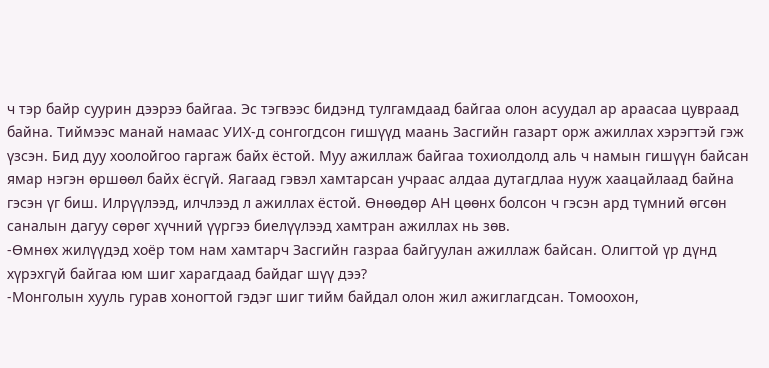ч тэр байр суурин дээрээ байгаа. Эс тэгвээс бидэнд тулгамдаад байгаа олон асуудал ар араасаа цувраад байна. Тиймээс манай намаас УИХ-д сонгогдсон гишүүд маань Засгийн газарт орж ажиллах хэрэгтэй гэж үзсэн. Бид дуу хоолойгоо гаргаж байх ёстой. Муу ажиллаж байгаа тохиолдолд аль ч намын гишүүн байсан ямар нэгэн өршөөл байх ёсгүй. Яагаад гэвэл хамтарсан учраас алдаа дутагдлаа нууж хаацайлаад байна гэсэн үг биш. Илрүүлээд, илчлээд л ажиллах ёстой. Өнөөдөр АН цөөнх болсон ч гэсэн ард түмний өгсөн саналын дагуу сөрөг хүчний үүргээ биелүүлээд хамтран ажиллах нь зөв.
-Өмнөх жилүүдэд хоёр том нам хамтарч Засгийн газраа байгуулан ажиллаж байсан. Олигтой үр дүнд хүрэхгүй байгаа юм шиг харагдаад байдаг шүү дээ?
-Монголын хууль гурав хоногтой гэдэг шиг тийм байдал олон жил ажиглагдсан. Томоохон,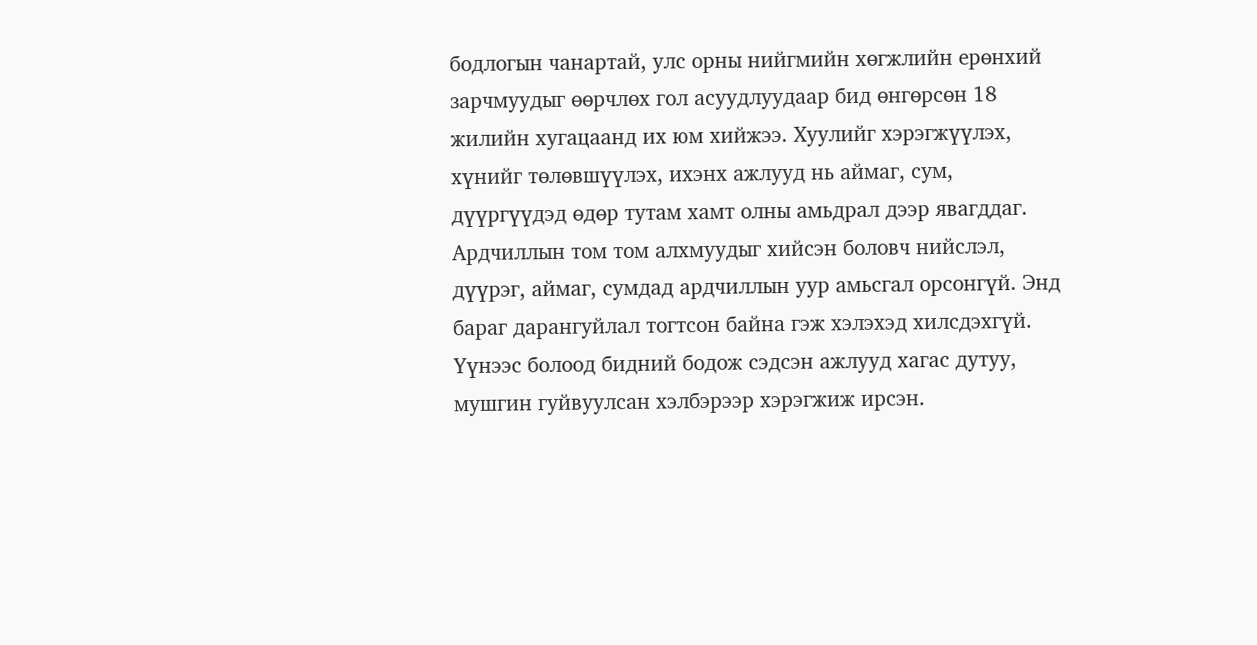бодлогын чанартай, улс орны нийгмийн хөгжлийн ерөнхий зарчмуудыг өөрчлөх гол асуудлуудаар бид өнгөрсөн 18 жилийн хугацаанд их юм хийжээ. Хуулийг хэрэгжүүлэх, хүнийг төлөвшүүлэх, ихэнх ажлууд нь аймаг, сум, дүүргүүдэд өдөр тутам хамт олны амьдрал дээр явагддаг. Ардчиллын том том алхмуудыг хийсэн боловч нийслэл, дүүрэг, аймаг, сумдад ардчиллын уур амьсгал орсонгүй. Энд бараг дарангуйлал тогтсон байна гэж хэлэхэд хилсдэхгүй. Үүнээс болоод бидний бодож сэдсэн ажлууд хагас дутуу, мушгин гуйвуулсан хэлбэрээр хэрэгжиж ирсэн.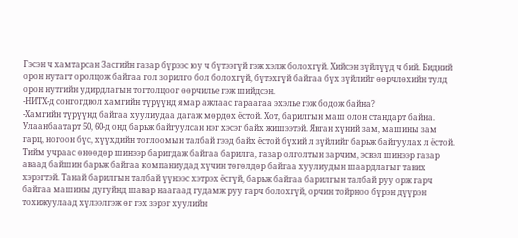Гэсэн ч хамтарсан Засгийн газар бүрээс юу ч бүтээгүй гэж хэлж болохгүй. Хийсэн зүйлүүд ч бий. Бидний орон нутагт оролцож байгаа гол зорилго бол болохгүй, бүтэхгүй байгаа бүх зүйлийг өөрчлөхийн тулд орон нутгийн удирдлагын тогтолцоог өөрчилье гэж шийдсэн.
-НИТХ-д сонгогдвол хамгийн түрүүнд ямар ажлаас гараагаа эхэлье гэж бодож байна?
-Хамгийн түрүүнд байгаа хуулиудаа дагаж мөрдөх ёстой. Хот, барилгын маш олон стандарт байна. Улаанбаатарт 50, 60-д онд барьж байгуулсан нэг хэсэг байх жишээтэй. Явган хүний зам, машины зам гарц, ногоон бүс, хүүхдийн тоглоомын талбай гээд байх ёстой бүхий л зүйлийг барьж байгуулах л ёстой. Тийм учраас өнөөдөр шинээр баригдаж байгаа барилга, газар олголтын зарчим, эсвэл шинээр газар аваад байшин барьж байгаа компаниудад хүчин төгөлдөр байгаа хуулиудын шаардлагыг тавих хэрэгтэй. Танай барилгын талбай үүнээс хэтрэх ёсгүй, барьж байгаа барилгын талбай руу орж гарч байгаа машины дугуйнд шавар наагаад гудамж руу гарч болохгүй, орчин тойрноо бүрэн дүүрэн тохижуулаад хүлээлгэж өг гэх зэрэг хуулийн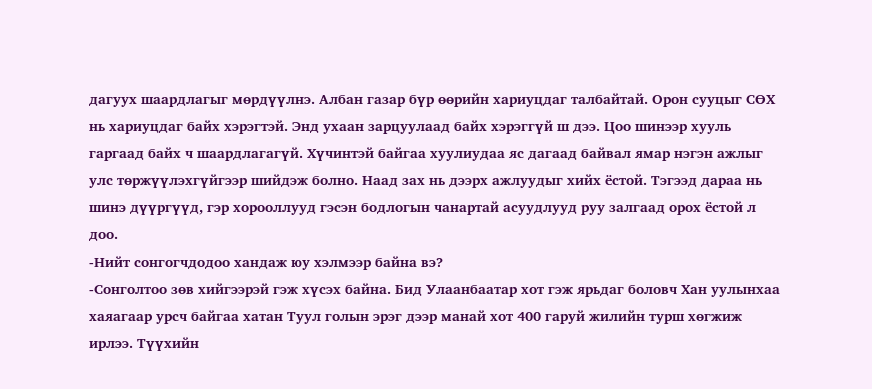дагуух шаардлагыг мөрдүүлнэ. Албан газар бүр өөрийн хариуцдаг талбайтай. Орон сууцыг СӨХ нь хариуцдаг байх хэрэгтэй. Энд ухаан зарцуулаад байх хэрэггүй ш дээ. Цоо шинээр хууль гаргаад байх ч шаардлагагүй. Хүчинтэй байгаа хуулиудаа яс дагаад байвал ямар нэгэн ажлыг улс төржүүлэхгүйгээр шийдэж болно. Наад зах нь дээрх ажлуудыг хийх ёстой. Тэгээд дараа нь шинэ дүүргүүд, гэр хорооллууд гэсэн бодлогын чанартай асуудлууд руу залгаад орох ёстой л доо.
-Нийт сонгогчдодоо хандаж юу хэлмээр байна вэ?
-Сонголтоо зөв хийгээрэй гэж хүсэх байна. Бид Улаанбаатар хот гэж ярьдаг боловч Хан уулынхаа хаяагаар урсч байгаа хатан Туул голын эрэг дээр манай хот 400 гаруй жилийн турш хөгжиж ирлээ. Түүхийн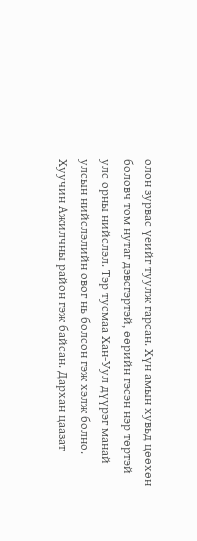олон зурвас үеийг туулж гарсан. Хүн амын хувьд цөөхөн боловч том нутаг дэвсгэртэй, өөрийн гэсэн нэр төртэй улс орны нийслэл. Тэр тусмаа Хан-Уул дүүрэг манай улсын нийслэлийн овог нь болсон гэж хэлж болно. Хуучин Ажилчны район гэж байсан. Дархан цаазат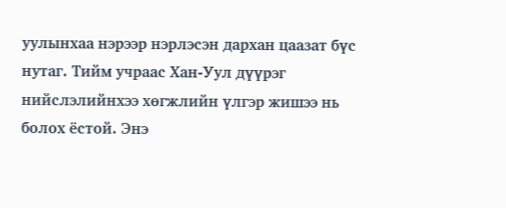уулынхаа нэрээр нэрлэсэн дархан цаазат бүс нутаг. Тийм учраас Хан-Уул дүүрэг нийслэлийнхээ хөгжлийн үлгэр жишээ нь болох ёстой. Энэ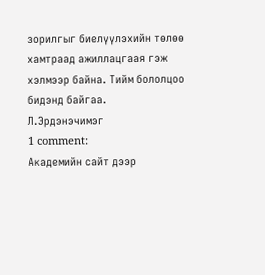зорилгыг биелүүлэхийн төлөө хамтраад ажиллацгаая гэж хэлмээр байна. Тийм бололцоо бидэнд байгаа.
Л.Эрдэнэчимэг
1 comment:
Академийн сайт дээр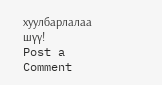хуулбарлалаа шүү!
Post a Comment